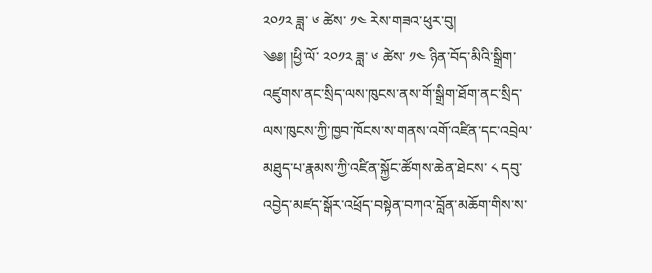༢༠༡༢ ཟླ་ ༦ ཚེས་ ༡༤ རེས་གཟའ་ཕུར་བུ།
༄༅། །ཕྱི་ལོ་ ༢༠༡༢ ཟླ་ ༦ ཚེས་ ༡༤ ཉིན་བོད་མིའི་སྒྲིག་འཛུགས་ནང་སྲིད་ལས་ཁུངས་ནས་གོ་སྒྲིག་ཐོག་ནང་སྲིད་ལས་ཁུངས་ཀྱི་ཁྱབ་ཁོངས་ས་གནས་འགོ་འཛིན་དང་འབྲེལ་མཐུད་པ་རྣམས་ཀྱི་འཛིན་སྐྱོང་ཚོགས་ཆེན་ཐེངས་ ༨ དབུ་འབྱེད་མཛད་སྒོར་འཕྲོད་བསྟེན་བཀའ་བློན་མཆོག་གིས་ས་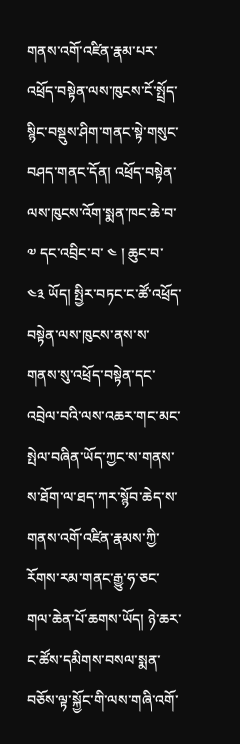གནས་འགོ་འཛིན་རྣམ་པར་འཕྲོད་བསྟེན་ལས་ཁུངས་ངོ་སྤྲོད་སྙིང་བསྡུས་ཤིག་གནང་སྟེ་གསུང་བཤད་གནང་དོན། འཕྲོད་བསྟེན་ལས་ཁུངས་འོག་སྨན་ཁང་ཆེ་བ་ ༧ དང་འབྲིང་བ་ ༤ ། ཆུང་བ་ ༤༣ ཡོད། སྤྱིར་བཏང་ང་ཚོ་འཕྲོད་བསྟེན་ལས་ཁུངས་ནས་ས་གནས་སུ་འཕྲོད་བསྟེན་དང་འབྲེལ་བའི་ལས་འཆར་གང་མང་སྤེལ་བཞིན་ཡོད་ཀྱང་ས་གནས་ས་ཐོག་ལ་ཐད་ཀར་སྙོབ་ཆེད་ས་གནས་འགོ་འཛིན་རྣམས་ཀྱི་རོགས་རམ་གནང་རྒྱུ་ཧ་ཅང་གལ་ཆེན་པོ་ཆགས་ཡོད། ཉེ་ཆར་ང་ཚོས་དམིགས་བསལ་སྨན་བཅོས་ལྟ་སྐྱོང་གི་ལས་གཞི་འགོ་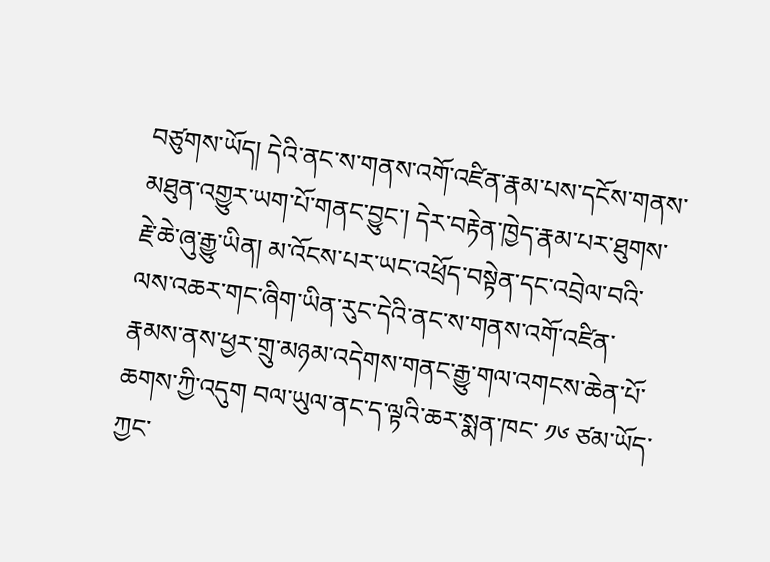བཙུགས་ཡོད། དེའི་ནང་ས་གནས་འགོ་འཛིན་རྣམ་པས་དངོས་གནས་མཐུན་འགྱུར་ཡག་པོ་གནང་བྱུང་། དེར་བརྟེན་ཁྱེད་རྣམ་པར་ཐུགས་རྗེ་ཆེ་ཞུ་རྒྱུ་ཡིན། མ་འོངས་པར་ཡང་འཕྲོད་བསྟེན་དང་འབྲེལ་བའི་ལས་འཆར་གང་ཞིག་ཡིན་རུང་དེའི་ནང་ས་གནས་འགོ་འཛིན་རྣམས་ནས་ཕྱར་གྲུ་མཉམ་འདེགས་གནང་རྒྱུ་གལ་འགངས་ཆེན་པོ་ཆགས་ཀྱི་འདུག བལ་ཡུལ་ནང་ད་ལྟའི་ཆར་སྨན་ཁང་ ༡༦ ཙམ་ཡོད་ཀྱང་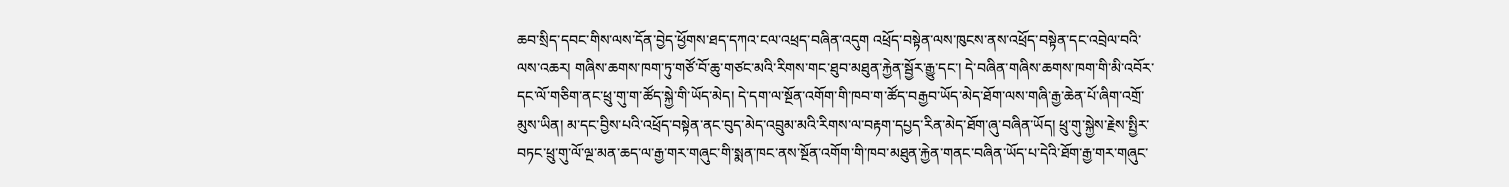ཆབ་སྲིད་དབང་གིས་ལས་དོན་བྱེད་ཕྱོགས་ཐད་དཀའ་ངལ་འཕྲད་བཞིན་འདུག འཕྲོད་བསྟེན་ལས་ཁུངས་ནས་འཕྲོད་བསྟེན་དང་འབྲེལ་བའི་ལས་འཆར། གཞིས་ཆགས་ཁག་ཏུ་གཙོ་བོ་ཆུ་གཙང་མའི་རིགས་གང་ཐུབ་མཐུན་རྐྱེན་སྦྱོར་རྒྱུ་དང་། དེ་བཞིན་གཞིས་ཆགས་ཁག་གི་མི་འབོར་དང་ལོ་གཅིག་ནང་ཕྲུ་གུ་ག་ཚོད་སྐྱེ་གི་ཡོད་མེད། དེ་དག་ལ་སྔོན་འགོག་གི་ཁབ་ག་ཚོད་བརྒྱབ་ཡོད་མེད་ཐོག་ལས་གཞི་རྒྱ་ཆེན་པོ་ཞིག་འགྲོ་མུས་ཡིན། མ་དང་བྱིས་པའི་འཕྲོད་བསྟེན་ནང་བུད་མེད་འབྲུམ་མའི་རིགས་ལ་བརྟག་དཔྱད་རིན་མེད་ཐོག་ཞུ་བཞིན་ཡོད། ཕྲུ་གུ་སྐྱེས་རྗེས་སྤྱིར་བཏང་ཕྲུ་གུ་ལོ་ལྔ་མན་ཆད་ལ་རྒྱ་གར་གཞུང་གི་སྨན་ཁང་ནས་སྔོན་འགོག་གི་ཁབ་མཐུན་རྐྱེན་གནང་བཞིན་ཡོད་པ་དེའི་ཐོག་རྒྱ་གར་གཞུང་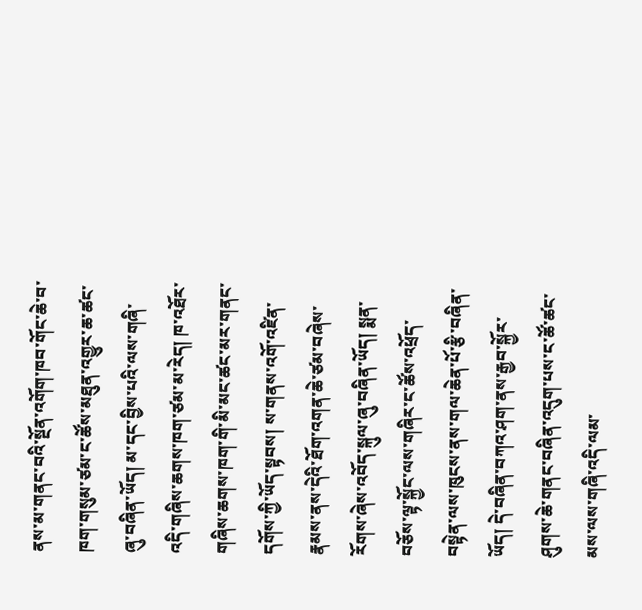ནས་མ་གནང་བའི་སྔོན་འགོག་ཁབ་གོང་ཆེ་བ་ཁག་གསུམ་ཙམ་ང་ཚོས་མཐུན་འགྱུར་ཆ་ཚང་ཞུ་བཞིན་ཡོད། མ་དང་བྱིས་པའི་ལས་གཞི་འདི་གཞིས་ཆགས་ཁག་ཙམ་མ་རེད། ཁ་འཐོར་གཞིས་ཆགས་ཁག་གི་མི་མང་ཚང་མར་གནང་དགོས་ཀྱི་ཡོད་སྟབས། ས་གནས་འགོ་འཛིན་རྣམས་ནས་དེའི་ཐོག་འགན་ཆེ་ཙམ་བཞེས་རོགས་ཞེས་འབོད་སྐུལ་ཞུ་བཞིན་ཡོད། སྨན་བཅོས་ལྟ་སྐྱོང་ལས་གཞིར་ང་ཚོས་འཕྲོད་བསྟེན་ལས་ཁུངས་ནས་གལ་ཆེན་པོ་རྩི་བཞིན་ཡོད། དེ་བཞིན་བཀའ་ཤག་ནས་རྒྱབ་སྐྱོར་ཤུགས་ཆེ་གནང་བཞིན་འདུག་པས་ང་ཚོ་ཚང་མས་ལས་གཞི་འདི་ལམ་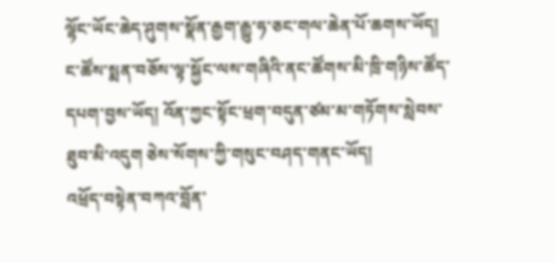ལྷོང་ཡོང་ཆེད་ཤུགས་སྣོན་རྒྱག་རྒྱུ་ཧ་ཅང་གལ་ཆེན་པོ་ཆགས་ཡོད། ང་ཚོས་སྨན་བཅོས་ལྟ་སྐྱོང་ལས་གཞིའི་ནང་ཚོགས་མི་ཁྲི་གཉིས་ཚོད་དཔག་བྱས་ཡོད། འོན་ཀྱང་སྟོང་ཕྲག་བདུན་ཙམ་མ་གཏོགས་སླེབས་ཐུབ་མི་འདུག ཅེས་སོགས་ཀྱི་གསུང་བཤད་གནང་ཡོད།
འཕྲོད་བསྟེན་བཀའ་བློན་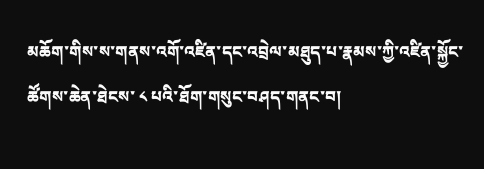མཆོག་གིས་ས་གནས་འགོ་འཛིན་དང་འབྲེལ་མཐུད་པ་རྣམས་ཀྱི་འཛིན་སྐྱོང་ཚོགས་ཆེན་ཐེངས་ ༨ པའི་ཐོག་གསུང་བཤད་གནང་བ།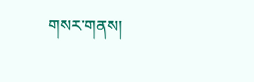གསར་གནས།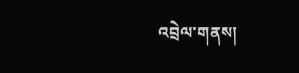འབྲེལ་གནས།